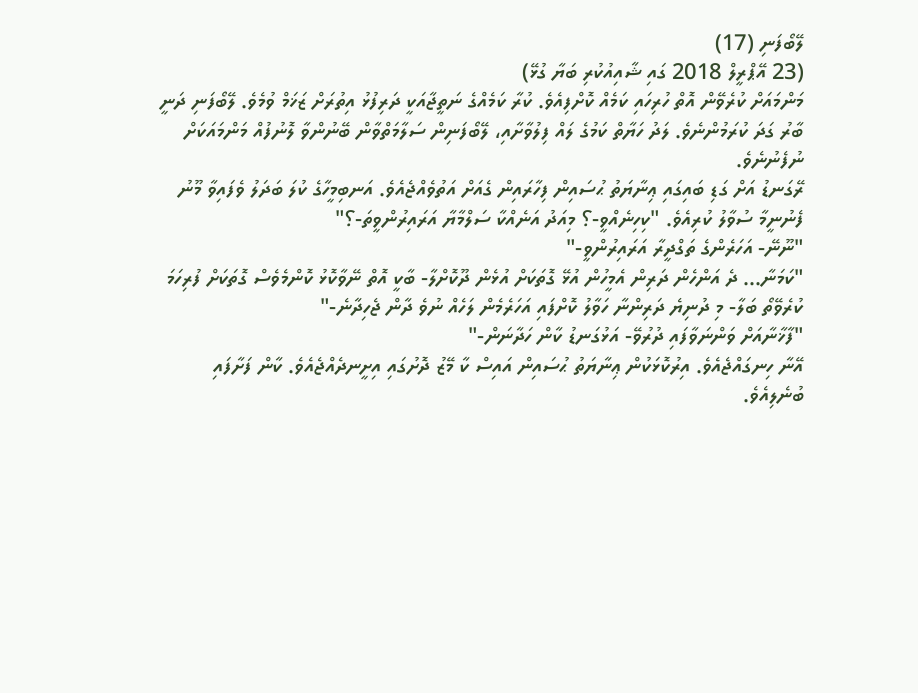ލޭބޯފަނި (17)
(23 އޭޕްރީލް 2018 ގައި ޝާއިއުކުރި ބަޔާ ގުޅޭ)
މަންމައަށް ކުރެވޭން އޮތް ހުރިހައި ކަމެއް ކޮށްފިއެވެ. ކުރާ ކަމެއްގެ ނަތީޖާއަކީ ދަރިފުޅު އިތުރަށް ޒަޚަމް ވުމެވެ. ލޭބޯފަނި ދަނީ ބާރު ގަދަ ކުރަމުންނެވެ. ލަދު ހަޔާތް ކަމުގެ ލައް ފިލުވާށާއި، ލޭބޯފަނިން ސަލާމަތްވާން ބޭނުންވާ ލޮނުފުއް މަންމައަކަށް ނުފެނުނެވެ.
ރޭގަނޑު އަށް ގަޑި ބައިގައި ޢިނާޔަތު ޙުސައިން ފިހާރައިން ގެއަށް އަތުވެއްޖެއެވެ. އަނބިމީހާގެ ކުލަ ބަދަލު ވެފައިވާ މޫނު ފެނުނީމާ ސުވާލު ކުރިއެވެ. "ކިހިނެއްވީ-؟ މިއަދު އަނެއްކާ ސަލްމާޔާ އަރައިރުންވީތަ-؟"
"ނޫނޭ- އަހަރެންގެ ތަގްދީރާ އަރައިރުންވީ-"
"ކަމަނާ... ދެ އަންހެން ދަރިން އެމީހުން އުޅޭ ގޮތަކަށް އުޅެން ދޫކޮށްލާ- ބާކީ އޮތް ނޭވާކޮޅު ކޮންމެވެސް ގޮތަކަށް ފުރިހަމަ ކުރެވޭތޯ ބަލާ- މި ދުނިޔެ ދަރިންނާ ހަވާލު ކޮށްފައި އަހަރެމެން ލަހެއް ނުވެ ދާން ޖެހިދާނެ-"
"ފާޚާނާއަށް ވަންނަވާފައި ދުރުވޭ- އަޅުގަނޑު ކާން ހަދާނަން-"
އޭނާ ހިނގައްޖެއެވެ. އިރުކޮޅަކުން ޢިނާޔަތު ޙުސައިން އައިސް ކާ މޭޒު ދޮށުގައި އިށީނދެއްޖެއެވެ. ކާން ފަށާފައި ބުނެލިއެވެ.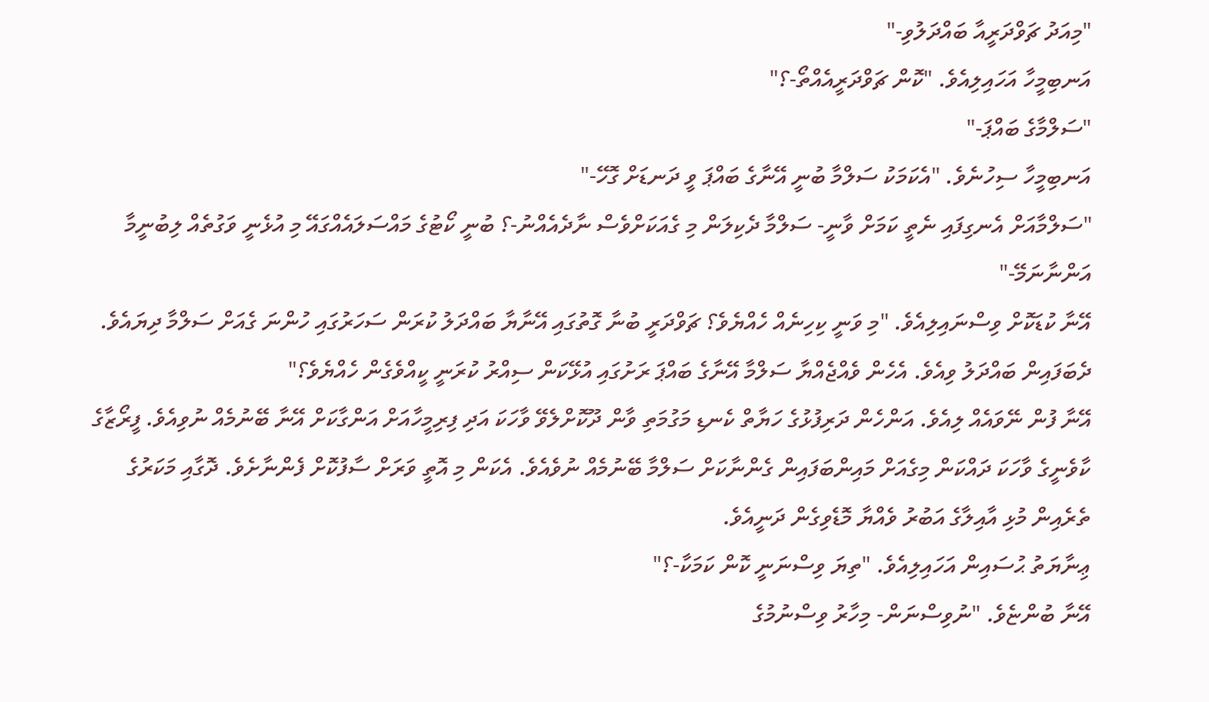"މިއަދު ޗަވްދަރީއާ ބައްދަލުވި-"
އަނބިމީހާ އަހައިލިއެވެ. "ކޮން ޗަވްދަރީއެއްތޯ-؟"
"ސަލްމާގެ ބައްޕަ-"
އަނބިމީހާ ސިހުނެވެ. "އެކަމަކު ސަލްމާ ބުނީ އޭނާގެ ބައްޕަ ވީ ދަނޑަށް ގޮހޭ-"
"ސަލްމާއަށް އެނގިފައި ނެތީ ކަމަށް ވާނީ- ސަލްމާ ދެކިލަން މި ގެއަކަށްވެސް ނާދެއެއްނު-؟ ބުނީ ކޯޓުގެ މައްސަލައެއްގައޭ މި އުޅެނީ ވަގުތެއް ލިބުނީމާ އަންނާނަމޭ-"
އޭނާ ކުޑަކޮށް ވިސްނައިލިއެވެ. "މި ވަނީ ކިހިނެއް ހެއްޔެވެ؟ ޗަވްދަރީ ބުނާ ގޮތުގައި އޭނާޔާ ބައްދަލު ކުރަން ސަހަރުގައި ހުންނަ ގެއަށް ސަލްމާ ދިޔައެވެ. ދެބަފައިން ބައްދަލު ވިއެވެ. އެހެން ވެއްޖެއްޔާ ސަލްމާ އޭނާގެ ބައްޕަ ރަށުގައި އުޅޭކަން ސިއްރު ކުރަނީ ކީއްވެގެން ހެއްޔެވެ؟"
އޭނާ ފުން ނޭވައެއް ލިއެވެ. އަންހެން ދަރިފުޅުގެ ހަޔާތް ކެނޑި މަގުމަތި ވާން ދޫކޮށްލެވޭ ވާހަކަ އަދި ފިރިމީހާއަށް އަންގާކަށް އޭނާ ބޭނުމެއް ނުވިއެވެ. ފީރޯޒާގެ ކާވެނީގެ ވާހަކަ ދައްކަން މިގެއަށް މައިންބަފައިން ގެންނާކަށް ސަލްމާ ބޭނުމެއް ނުވެއެވެ. އެކަން މި އޮތީ ވަރަށް ސާފުކޮށް ފެންނާށެވެ. ދޮގާއި މަކަރުގެ ތެރެއިން މުޅި އާއިލާގެ އަބުރު ވެއްޔާ މޮޑެވިގެން ދަނީއެވެ.
ޢިނާޔަތު ޙުސައިން އަހައިލިއެވެ. "ތިޔަ ވިސްނަނީ ކޮން ކަމަކާ-؟"
އޭނާ ބުންޏެވެ. "ނުވިސްނަން- މިހާރު ވިސްނުމުގެ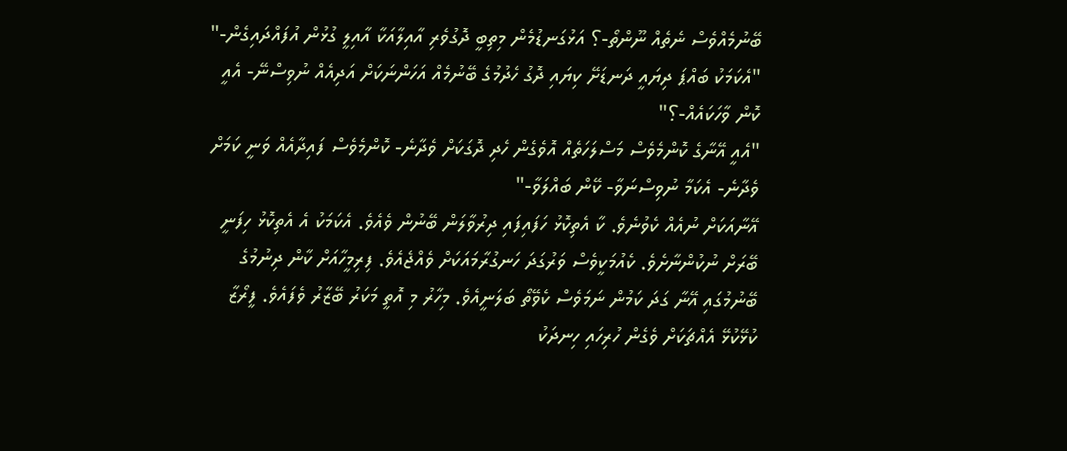ބޭނުމެއްވެސް ނެތެއް ނޫންތޯ-؟ އަޅުގަނޑުމެން މިތިބީ ދޮގުވެރި އާއިލާއަކާ އާއިލީ ގުޅުން އުފައްދައިގެން-"
"އެކަމަކު ބައްޕަ ދިޔައީ ދަނޑަށޭ ކިޔައި ދޮގު ހެދުމުގެ ބޭނުމެއް އަހަންނަކަށް އަދިއެއް ނުވިސްނޭ- އެއީ ކޮން ވާހަކައެއް-؟"
"އެއީ އޭނާގެ ކޮންމެވެސް މަސްލަހަތެއް އޮވެގެން ހެދި ދޮގަކަށް ވެދާނެ- ކޮންމެވެސް ފައިދާއެއް ވަނީ ކަމަށް ވެދާނެ- އެކަމާ ނުވިސްނަވާ- ކޭން ބައްލަވާ-"
އޭނާއަކަށް ނުއެއް ކެވުނެވެ. ކާ އެތިކޮޅު ހަފައިފައި ދިރުވާލަން ބޭނުން ވެއެވެ. އެކަމަކު އެ އެތިކޮޅު ހިފަނީ ބޭރަށް ނުކުންނާށެވެ. ކެއުމަކީވެސް ވަރުގަދަ ހަނގުރާމައަކަށް ވެއްޖެއެވެ. ފިރިމީހާއަށް ކާން ދިނުމުގެ ބޭނުމުގައި އޭނާ ގަދަ ކަމުން ނަމަވެސް ކެވޭތޯ ބަލަނީއެވެ. މިހާރު މި އޮތީ މަކަރު ބޭޒާރު ވެފައެވެ. ފީރޯޒާ ކުޅޭކުޅޭ އެއްޗަކަށް ވެގެން ހުރިހައި ހިނދަކު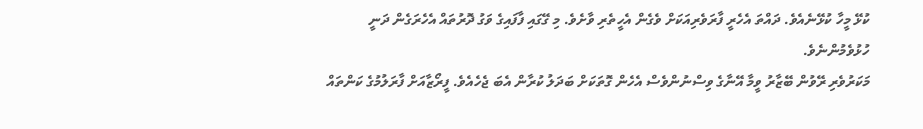ކުޅޭ މީހާ ކުޅޭނެއެވެ. ދައްތަ އެހެރީ ފާރަވެރިއަކަށް ވެގެން އެހީތެރި ވާށެވެ. މި ގޭގައި ފާފައިގެ ވަގު ދޮރުތައް އެހެރަގެން ދަނީ ހުޅުވެމުންނެވެ.
މަކަރުވެރި ރޭވުން ބޭޒާރު ވީމާ އޭނާގެ ވިސްނުންވެސް އެހެން ގޮތަކަށް ބަދަލު ކުރާން އެބަ ޖެހެއެވެ. ފީރޯޒާއަށް ފާރަލުމުގެ ކަންތައް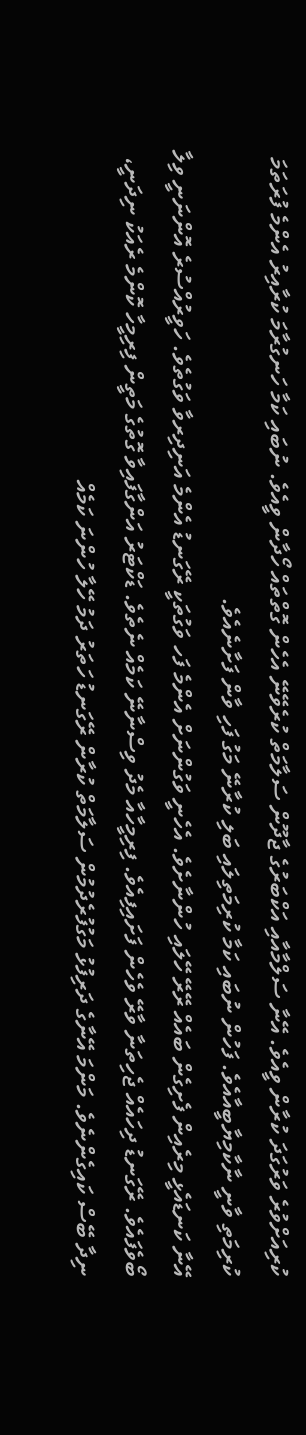ކުރިއަށްވުރެ ވަރުގަދަ ކުރާން ވީއެވެ. އޭނާ ސަލްމާއާއި އަކްބަރުގެ ޖާދޫން ސަލާމަތް ކުރެވޭނޭ އެހެން ގޮތްތައް ހޯދާން ވީއެވެ. ނުބައި ކަމާ ހަނގުރާމަ ކުރާއިރު އެންމެ ފުރަތަމަ ކުރިމަތި ވާނީ ނާކާމިޔާބީއާއެވެ. ފަހުން ނުބައި ކަމާ ކުރިމަތިލައި ބަލި ކުރާނޭ މަގު ފަހި ވާން ފަށާނެއެވެ.
އޭނާ ކަނޑައެޅީ މިރެއިން ފެށިގެން ބައެއް ރޭރޭ ހޭލައި ހުންނާށެވެ. އެހެނީ ވަގުންނަށް އެންމެ ފަހ ވަގުތަކީ ރޭގަނޑު އެންމެ އަނިދިރވާ ވަގުތެވެ. ހަވީރުއްސުރެ އޮންނަނީ ވިލާ ބޯވެފައެވެ. ރޭގަނޑު ދިހައެއް ޖެހިތަނާ ވާރޭ ވެހެން ފަށައިފިއެވެ. ފިރިމީހާއާ މެދު ވިސްނާނޭ ކަމެއް ނެތެވެ. ޑަކްޓަރު އަންގާފައިވާ ގޮތުގެ މަތީން ފިރިމީހާ ކޮންމެ ރެއަކު ނިދަނީ، ނިދާ ބޭސް ކައިގެންނެވެ. މަންމަ އޭނާގެ ދަރިފުޅު މަގުފުރެދުމުން ސަލާމަތް ކުރާން ރޭގަނޑު ހަތަރު ދަމު ހޭލާ ހުންނަ ކަމެއް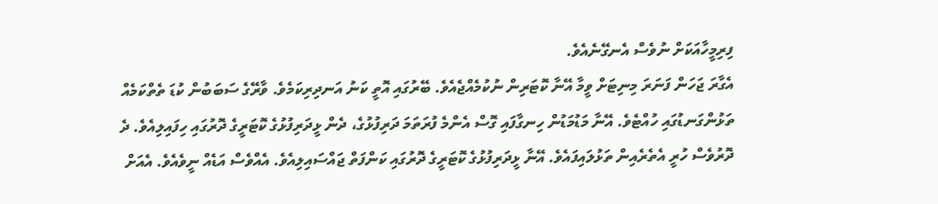ފިރިމީހާއަކަށް ނުވެސް އެނގޭނެއެވެ.
އެގާރަ ޖަހަން ފަނަރަ މިނިޓަށް ވީމާ އޭނާ ކޮޓަރިން ނުކުމެއްޖެއެވެ. ބޭރުގައި އޮތީ ކަނު އަނދިރިކަމެވެ. ވާރޭގެ ސަބަބުން ކުޑަ ތެތްކަމެއް ތަޅުންގަނޑުގައި ހުއްޓެވެ. އޭނާ މަޑުމަޑުން ހިނގާފައި ގޮސް އެންމެ ފުރަތަމަ ދަރިފުޅުގެ، ދެން ޅީދަރިފުޅުގެ ކޮޓަރީގެ ދޮރުގައި ހިފައިލިއެވެ. ދެ ދޮރުވެސް ހުރީ އެތެރެއިން ތަޅުލައިފައެވެ. އޭނާ ޅީދަރިފުޅުގެ ކޮޓަރީގެ ދޮރުގައި ކަންފަތް ޖައްސައިލިއެވެ. އެއްވެސް އަޑެއް ނީވެއެވެ. އެއަށް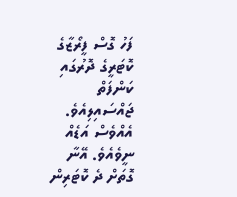ފަހު ގޮސް ފީރޯޒާގެ ކޮޓަރީގެ ދޮރުގައި ކަންފަތް ޖައްސައިލިއެވެ. އެއްވެސް އަޑެއް ނީވެއެވެ. އޭނާ ގޮތަށް ދެ ކޮޓަރިން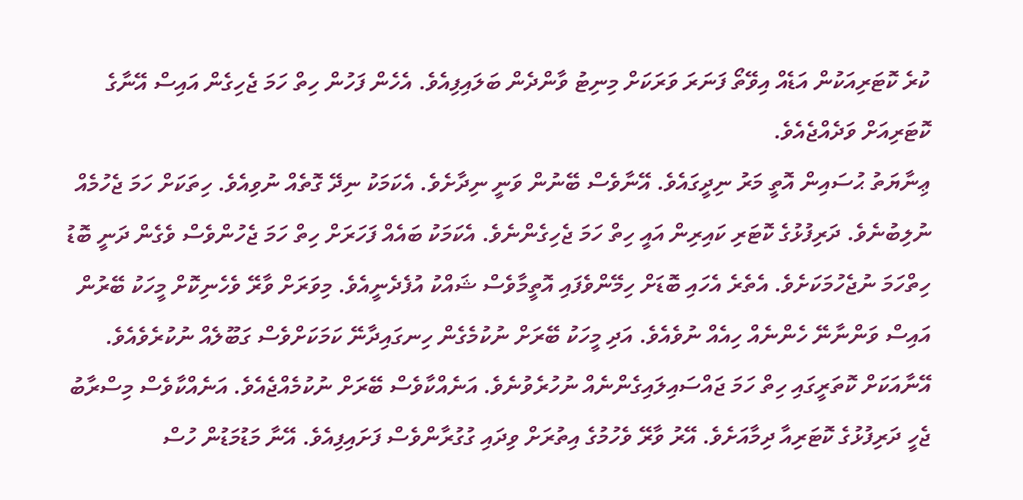ކުރެ ކޮޓަރިއަކުން އަޑެއް އިވޭތޯ ފަނަރަ ވަރަކަށް މިނިޓު ވާންދެން ބަލައިފިއެވެ. އެހެން ފަހުން ހިތް ހަމަ ޖެހިގެން އައިސް އޭނާގެ ކޮޓަރިއަށް ވަދެއްޖެއެވެ.
ޢިނާޔަތު ޙުސައިން އޮތީ މަރު ނިދީގައެވެ. އޭނާވެސް ބޭނުން ވަނީ ނިދާށެވެ. އެކަމަކު ނިދޭ ގޮތެއް ނުވިއެވެ. ހިތަކަށް ހަމަ ޖެހުމެއް ނުލިބުނެވެ. ދަރިފުޅުގެ ކޮޓަރި ކައިރިން އައީ ހިތް ހަމަ ޖެހިގެންނެވެ. އެކަމަކު ބައެއް ފަހަރަށް ހިތް ހަމަ ޖެހުންވެސް ވެގެން ދަނީ ބޮޑު ހިތްހަމަ ނުޖެހުމަކަށެވެ. އެތެރެ އެހައި ބޮޑަށް ހިމޭންވެފައި އޮތީމާވެސް ޝައްކު އުފެދެނީއެވެ. މިވަރަށް ވާރޭ ވެހެނިކޮށް މީހަކު ބޭރުން އައިސް ވަންނާނޭ ހެންނެއް ހިއެއް ނުވެއެވެ. އަދި މީހަކު ބޭރަށް ނުކުމެގެން ހިނގައިދާނޭ ކަމަކަށްވެސް ގަބޫލެއް ނުކުރެވެއެވެ.
އޭނާއަކަށް ކޮތަރީގައި ހިތް ހަމަ ޖައްސައިލައިގެންނެއް ނުހުރެވުނެވެ. އަނެއްކާވެސް ބޭރަށް ނުކުމެއްޖެއެވެ. އަނެއްކާވެސް މިސްރާބު ޖެހީ ދަރިފުޅުގެ ކޮޓަރިއާ ދިމާއަށެވެ. އޭރު ވާރޭ ވެހުމުގެ އިތުރަށް ވިދައި ގުގުރާންވެސް ފަށައިފިއެވެ. އޭނާ މަޑުމަޑުން ހުސް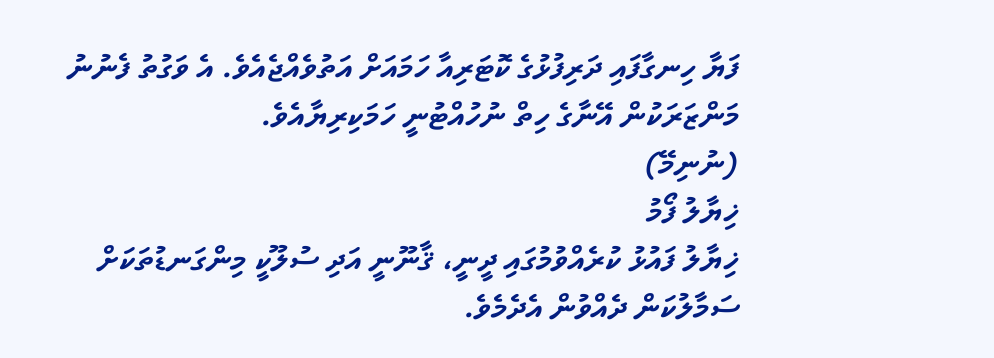ފަޔާ ހިނގާފައި ދަރިފުޅުގެ ކޮޓަރިއާ ހަމައަށް އަތުވެއްޖެއެވެ. އެ ވަގުތު ފެނުނު މަންޒަރަކުން އޭނާގެ ހިތް ނުހުއްޓުނީ ހަމަކިރިޔާއެވެ.
(ނުނިމޭ)
ޚިޔާލު ފޯމު
ޚިޔާލު ފައުޅު ކުރެއްވުމުގައި ދީނީ، ޤާނޫނީ އަދި ސުލޫކީ މިންގަނޑުތަކަށް ސަމާލުކަން ދެއްވުން އެދެމެވެ.